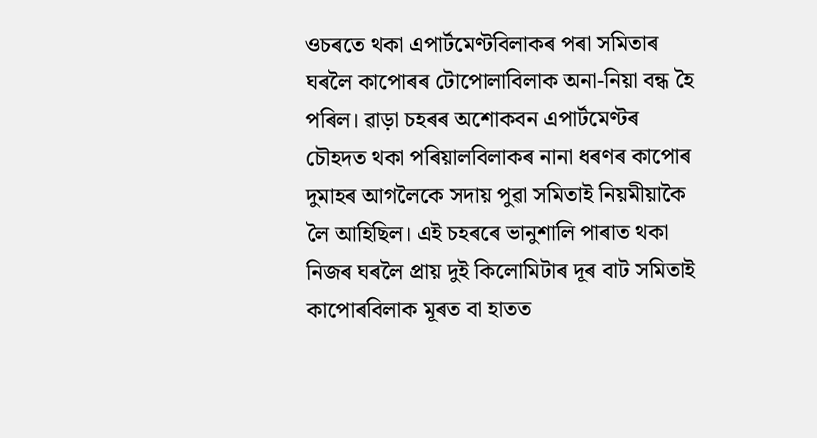ওচৰতে থকা এপাৰ্টমেণ্টবিলাকৰ পৰা সমিতাৰ ঘৰলৈ কাপোৰৰ টোপোলাবিলাক অনা-নিয়া বন্ধ হৈ পৰিল। ৱাড়া চহৰৰ অশোকবন এপাৰ্টমেণ্টৰ চৌহদত থকা পৰিয়ালবিলাকৰ নানা ধৰণৰ কাপোৰ দুমাহৰ আগলৈকে সদায় পুৱা সমিতাই নিয়মীয়াকৈ লৈ আহিছিল। এই চহৰৰে ভানুশালি পাৰাত থকা নিজৰ ঘৰলৈ প্ৰায় দুই কিলোমিটাৰ দূৰ বাট সমিতাই কাপোৰবিলাক মূৰত বা হাতত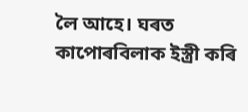লৈ আহে। ঘৰত কাপোৰবিলাক ইস্ত্ৰী কৰি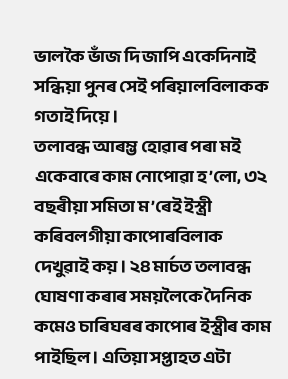ভালকৈ ভাঁজ দি জাপি একেদিনাই সন্ধিয়া পুনৰ সেই পৰিয়ালবিলাকক গতাই দিয়ে।
তলাবন্ধ আৰম্ভ হোৱাৰ পৰা মই একেবাৰে কাম নোপোৱা হ’লো, ৩২ বছৰীয়া সমিতা ম’ৰেই ইস্ত্ৰী কৰিবলগীয়া কাপোৰবিলাক দেখুৱাই কয়। ২৪ মাৰ্চত তলাবন্ধ ঘোষণা কৰাৰ সময়লৈকে দৈনিক কমেও চাৰিঘৰৰ কাপোৰ ইস্ত্ৰীৰ কাম পাইছিল। এতিয়া সপ্তাহত এটা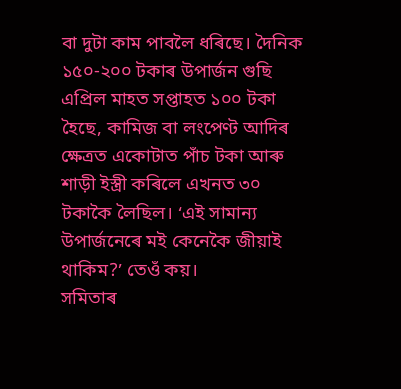বা দুটা কাম পাবলৈ ধৰিছে। দৈনিক ১৫০-২০০ টকাৰ উপাৰ্জন গুছি এপ্ৰিল মাহত সপ্তাহত ১০০ টকা হৈছে, কামিজ বা লংপেণ্ট আদিৰ ক্ষেত্ৰত একোটাত পাঁচ টকা আৰু শাড়ী ইস্ত্ৰী কৰিলে এখনত ৩০ টকাকৈ লৈছিল। ‘এই সামান্য উপাৰ্জনেৰে মই কেনেকৈ জীয়াই থাকিম?’ তেওঁ কয়।
সমিতাৰ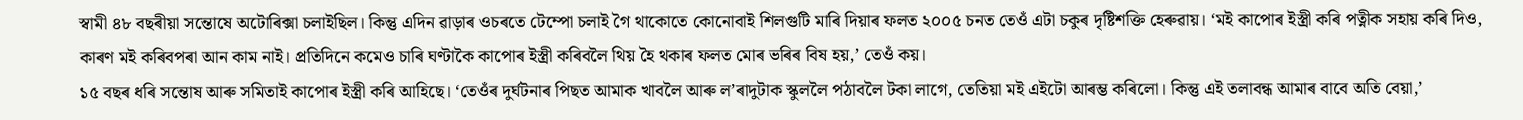স্বামী ৪৮ বছৰীয়া সন্তোষে অটোৰিক্সা চলাইছিল। কিন্তু এদিন ৱাড়াৰ ওচৰতে টেম্পো চলাই গৈ থাকোতে কোনোবাই শিলগুটি মাৰি দিয়াৰ ফলত ২০০৫ চনত তেওঁ এটা চকুৰ দৃষ্টিশক্তি হেৰুৱায়। ‘মই কাপোৰ ইস্ত্ৰী কৰি পত্নীক সহায় কৰি দিও, কাৰণ মই কৰিবপৰা আন কাম নাই। প্ৰতিদিনে কমেও চাৰি ঘণ্টাকৈ কাপোৰ ইস্ত্ৰী কৰিবলৈ থিয় হৈ থকাৰ ফলত মোৰ ভৰিৰ বিষ হয়,’ তেওঁ কয়।
১৫ বছৰ ধৰি সন্তোষ আৰু সমিতাই কাপোৰ ইস্ত্ৰী কৰি আহিছে। ‘তেওঁৰ দুৰ্ঘটনাৰ পিছত আমাক খাবলৈ আৰু ল’ৰাদুটাক স্কুললৈ পঠাবলৈ টকা লাগে, তেতিয়া মই এইটো আৰম্ভ কৰিলো। কিন্তু এই তলাবন্ধ আমাৰ বাবে অতি বেয়া,’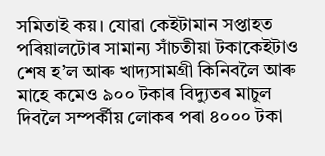সমিতাই কয়। যোৱা কেইটামান সপ্তাহত পৰিয়ালটোৰ সামান্য সাঁচতীয়া টকাকেইটাও শেষ হ’ল আৰু খাদ্যসামগ্ৰী কিনিবলৈ আৰু মাহে কমেও ৯০০ টকাৰ বিদ্যুতৰ মাচুল দিবলৈ সম্পৰ্কীয় লোকৰ পৰা ৪০০০ টকা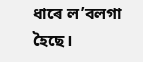ধাৰে ল’বলগা হৈছে।